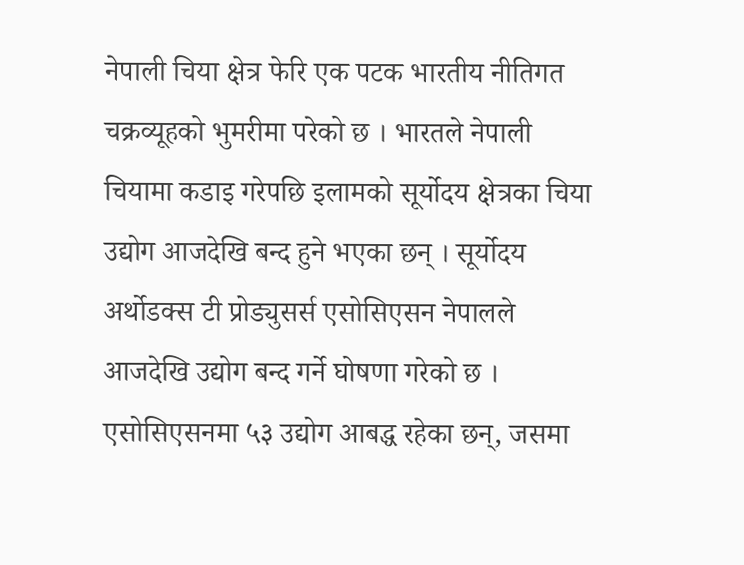नेपाली चिया क्षेत्र फेरि एक पटक भारतीय नीतिगत चक्रव्यूहको भुमरीमा परेको छ । भारतले नेपाली चियामा कडाइ गरेपछि इलामको सूर्योदय क्षेत्रका चिया उद्योग आजदेखि बन्द हुने भएका छन् । सूर्योदय अर्थोडक्स टी प्रोड्युसर्स एसोसिएसन नेपालले आजदेखि उद्योग बन्द गर्ने घोषणा गरेको छ । एसोसिएसनमा ५३ उद्योग आबद्ध रहेका छन्, जसमा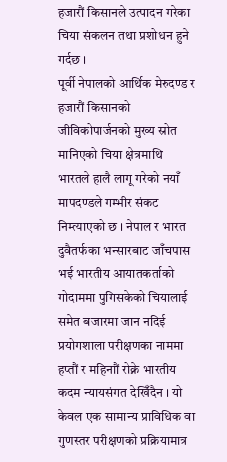हजारौं किसानले उत्पादन गरेका चिया संकलन तथा प्रशोधन हुने गर्दछ ।
पूर्वी नेपालको आर्थिक मेरुदण्ड र हजारौं किसानको जीविकोपार्जनको मुख्य स्रोत मानिएको चिया क्षेत्रमाथि भारतले हालै लागू गरेको नयाँ मापदण्डले गम्भीर संकट निम्त्याएको छ । नेपाल र भारत दुवैतर्फका भन्सारबाट जाँचपास भई भारतीय आयातकर्ताको गोदाममा पुगिसकेको चियालाई समेत बजारमा जान नदिई प्रयोगशाला परीक्षणका नाममा हप्तौं र महिनाौं रोक्ने भारतीय कदम न्यायसंगत देखिँदैन । यो केवल एक सामान्य प्राविधिक वा गुणस्तर परीक्षणको प्रक्रियामात्र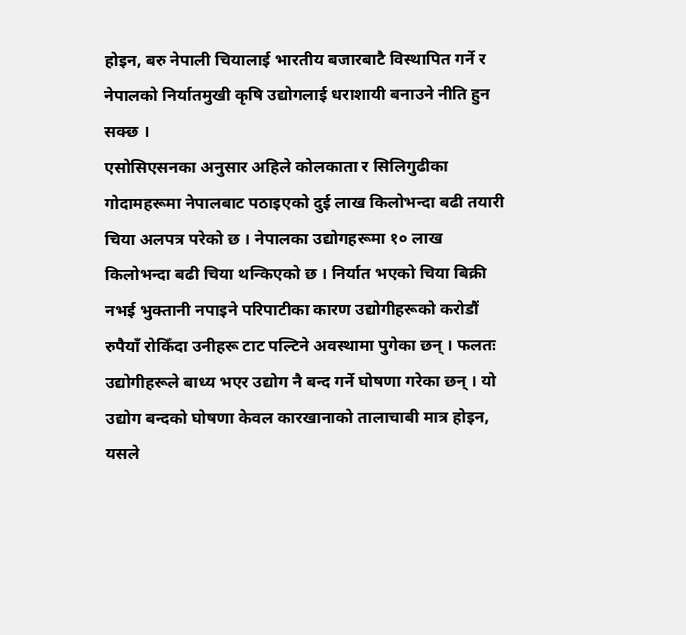होइन, बरु नेपाली चियालाई भारतीय बजारबाटै विस्थापित गर्ने र नेपालको निर्यातमुखी कृषि उद्योगलाई धराशायी बनाउने नीति हुन सक्छ ।
एसोसिएसनका अनुसार अहिले कोलकाता र सिलिगुढीका गोदामहरूमा नेपालबाट पठाइएको दुई लाख किलोभन्दा बढी तयारी चिया अलपत्र परेको छ । नेपालका उद्योगहरूमा १० लाख किलोभन्दा बढी चिया थन्किएको छ । निर्यात भएको चिया बिक्री नभई भुक्तानी नपाइने परिपाटीका कारण उद्योगीहरूको करोडौं रुपैयाँ रोकिँदा उनीहरू टाट पल्टिने अवस्थामा पुगेका छन् । फलतः उद्योगीहरूले बाध्य भएर उद्योग नै बन्द गर्ने घोषणा गरेका छन् । यो उद्योग बन्दको घोषणा केवल कारखानाको तालाचाबी मात्र होइन, यसले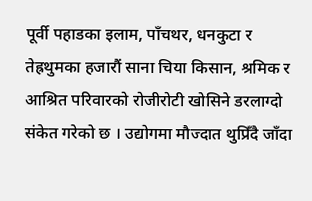पूर्वी पहाडका इलाम, पाँचथर, धनकुटा र तेह्रथुमका हजारौं साना चिया किसान, श्रमिक र आश्रित परिवारको रोजीरोटी खोसिने डरलाग्दो संकेत गरेको छ । उद्योगमा मौज्दात थुप्रिँदै जाँदा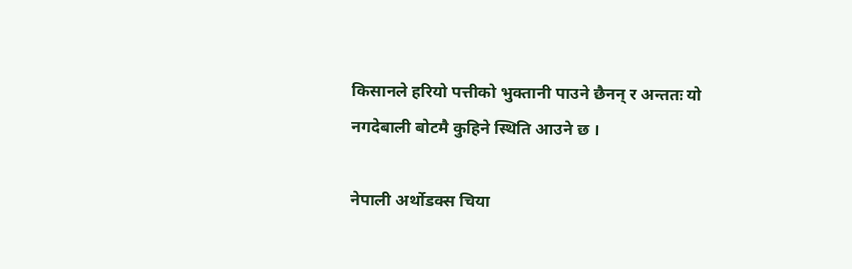किसानले हरियो पत्तीको भुक्तानी पाउने छैनन् र अन्ततः यो नगदेबाली बोटमै कुहिने स्थिति आउने छ ।

नेपाली अर्थोडक्स चिया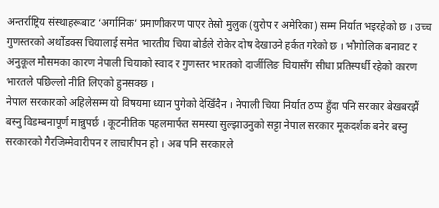अन्तर्राष्ट्रिय संस्थाहरूबाट ‘अर्गानिक’ प्रमाणीकरण पाएर तेस्रो मुलुक (युरोप र अमेरिका) सम्म निर्यात भइरहेको छ । उच्च गुणस्तरको अर्थोडक्स चियालाई समेत भारतीय चिया बोर्डले रोकेर दोष देखाउने हर्कत गरेको छ । भौगोलिक बनावट र अनुकूल मौसमका कारण नेपाली चियाको स्वाद र गुणस्तर भारतको दार्जीलिङ चियासँग सीधा प्रतिस्पर्धी रहेको कारण भारतले पछिल्लो नीति लिएको हुनसक्छ ।
नेपाल सरकारको अहिलेसम्म यो विषयमा ध्यान पुगेको देखिँदैन । नेपाली चिया निर्यात ठप्प हुँदा पनि सरकार बेखबरझैं बस्नु विडम्बनापूर्ण मान्नुपर्छ । कूटनीतिक पहलमार्फत समस्या सुल्झाउनुको सट्टा नेपाल सरकार मूकदर्शक बनेर बस्नु सरकारको गैरजिम्मेवारीपन र लाचारीपन हो । अब पनि सरकारले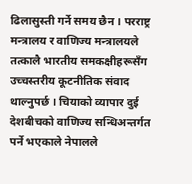ढिलासुस्ती गर्ने समय छैन । परराष्ट्र मन्त्रालय र वाणिज्य मन्त्रालयले तत्कालै भारतीय समकक्षीहरूसँग उच्चस्तरीय कूटनीतिक संवाद थाल्नुपर्छ । चियाको व्यापार दुई देशबीचको वाणिज्य सन्धिअन्तर्गत पर्ने भएकाले नेपालले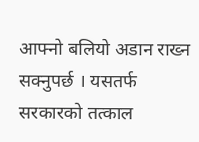आफ्नो बलियो अडान राख्न सक्नुपर्छ । यसतर्फ सरकारको तत्काल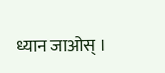ध्यान जाओस् ।